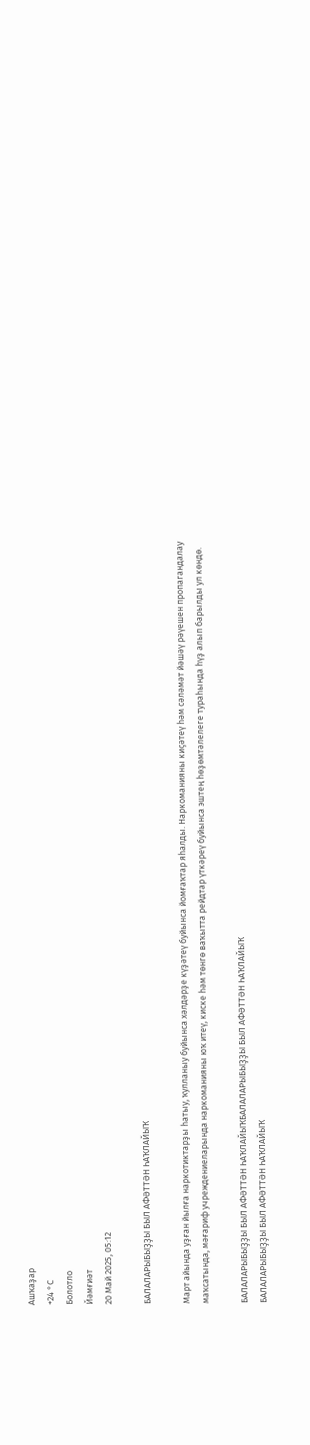Ашҡаҙар
+24 °С
Болотло
Йәмғиәт
20 Май 2025, 05:12

БАЛАЛАРЫБЫҘҘЫ БЫЛ АФӘТТӘН ҺАҠЛАЙЫҠ

Март айында уҙған йылға наркотиктарҙы һатыу, ҡулланыу буйынса хәлдәрҙе күҙәтеү буйынса йомғаҡтар яһалды. Наркоманияны киҫәтеү һәм сәләмәт йәшәү рәүешен пропагандалау маҡсатында, мәғариф учреждениеларында наркоманияны юҡ итеү, киске һәм төнгө ваҡытта рейдтар үткәреү буйынса эштең һөҙөмтәлелеге тураһында һүҙ алып барылды ул көндө.

БАЛАЛАРЫБЫҘҘЫ БЫЛ АФӘТТӘН ҺАҠЛАЙЫҠБАЛАЛАРЫБЫҘҘЫ БЫЛ АФӘТТӘН ҺАҠЛАЙЫҠ
БАЛАЛАРЫБЫҘҘЫ БЫЛ АФӘТТӘН ҺАҠЛАЙЫҠ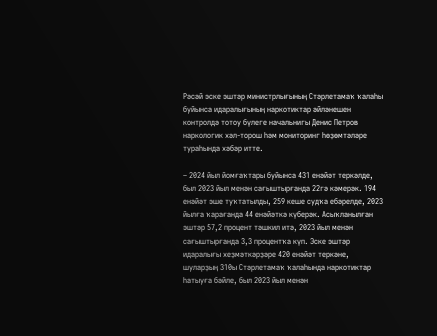Рәсәй эске эштәр министрлығының Стәрлетамаҡ ҡалаһы буйынса идаралығының наркотиктар әйләнешен контролдә тотоу бүлеге начальнигы Денис Петров наркологик хәл-торош һәм мониторинг һөҙөмтәләре тураһында хәбәр итте.

– 2024 йыл йомғаҡтары буйынса 431 енәйәт теркәлде, был 2023 йыл менән сағыштырғанда 22гә кәмерәк. 194 енәйәт эше туҡтатылды, 259 кеше судҡа ебәрелде, 2023 йылға ҡарағанда 44 енәйәткә күберәк. Асыҡланылған эштәр 57,2 процент тәшкил итә, 2023 йыл менән сағыштырғанда 3,3 процентҡа күп. Эске эштәр идаралығы хеҙмәткәрҙәре 420 енәйәт теркәне, шуларҙың 310ы Стәрлетамаҡ ҡалаһында наркотиктар һатыуға бәйле, был 2023 йыл менән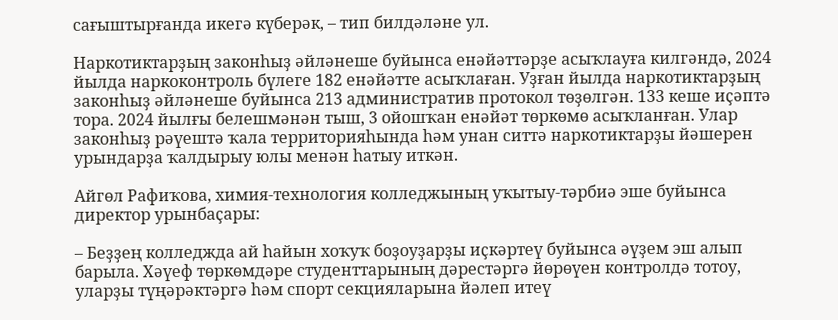сағыштырғанда икегә күберәк, – тип билдәләне ул.

Наркотиктарҙың законһыҙ әйләнеше буйынса енәйәттәрҙе асыҡлауға килгәндә, 2024 йылда наркоконтроль бүлеге 182 енәйәтте асыҡлаған. Уҙған йылда наркотиктарҙың законһыҙ әйләнеше буйынса 213 административ протокол төҙөлгән. 133 кеше иҫәптә тора. 2024 йылғы белешмәнән тыш, 3 ойошҡан енәйәт төркөмө асыҡланған. Улар законһыҙ рәүештә ҡала территорияһында һәм унан ситтә наркотиктарҙы йәшерен урындарҙа ҡалдырыу юлы менән һатыу иткән.

Айгөл Рафиҡова, химия-технология колледжының уҡытыу-тәрбиә эше буйынса директор урынбаҫары:

– Беҙҙең колледжда ай һайын хоҡуҡ боҙоуҙарҙы иҫкәртеү буйынса әүҙем эш алып барыла. Хәүеф төркөмдәре студенттарының дәрестәргә йөрөүен контролдә тотоу, уларҙы түңәрәктәргә һәм спорт секцияларына йәлеп итеү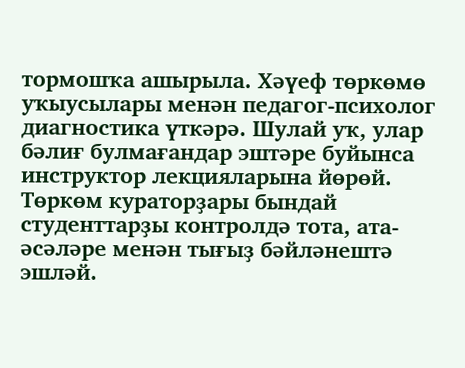тормошҡа ашырыла. Хәүеф төркөмө уҡыусылары менән педагог-психолог диагностика үткәрә. Шулай уҡ, улар бәлиғ булмағандар эштәре буйынса инструктор лекцияларына йөрөй. Төркөм кураторҙары бындай студенттарҙы контролдә тота, ата-әсәләре менән тығыҙ бәйләнештә эшләй.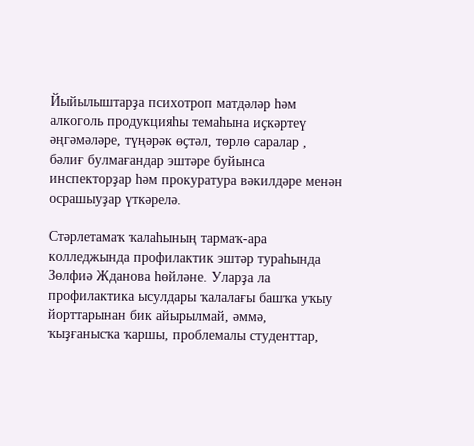Йыйылыштарҙа психотроп матдәләр һәм алкоголь продукцияһы темаһына иҫкәртеү әңгәмәләре, түңәрәк өҫтәл, төрлө саралар , бәлиғ булмағандар эштәре буйынса инспекторҙар һәм прокуратура вәкилдәре менән осрашыуҙар үткәрелә.

Стәрлетамаҡ ҡалаһының тармаҡ-ара колледжында профилактик эштәр тураһында Зөлфиә Жданова һөйләне. Уларҙа ла профилактика ысулдары ҡалалағы башҡа уҡыу йорттарынан бик айырылмай, әммә, ҡыҙғанысҡа ҡаршы, проблемалы студенттар,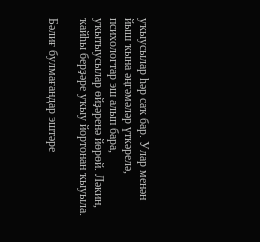уҡыусылар һәр саҡ бар. Улар менән йыш ҡына әңгәмәләр үткәрелә, психологтар эш алып бара, уҡытыусылар өйҙәренә йөрөй. Ләкин, ҡайһы берҙәре уҡыу йортонан ҡыуыла.

Бәлиғ булмағандар эштәре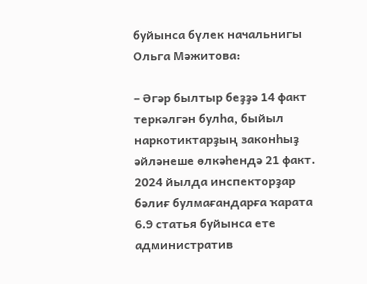буйынса бүлек начальнигы Ольга Мәжитова:

– Әгәр былтыр беҙҙә 14 факт теркәлгән булһа, быйыл наркотиктарҙың законһыҙ әйләнеше өлкәһендә 21 факт. 2024 йылда инспекторҙар бәлиғ булмағандарға ҡарата 6.9 статья буйынса ете административ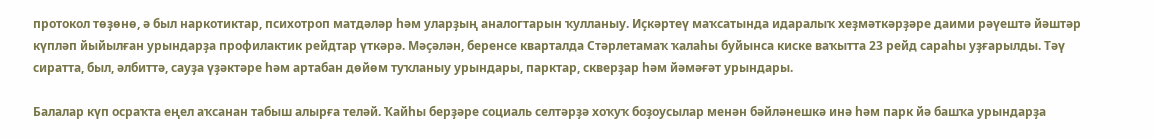протокол төҙөнө, ә был наркотиктар, психотроп матдәләр һәм уларҙың аналогтарын ҡулланыу. Иҫкәртеү маҡсатында идаралыҡ хеҙмәткәрҙәре даими рәүештә йәштәр күпләп йыйылған урындарҙа профилактик рейдтар үткәрә. Мәҫәлән, беренсе кварталда Стәрлетамаҡ ҡалаһы буйынса киске ваҡытта 23 рейд сараһы уҙғарылды. Тәү сиратта, был, әлбиттә, сауҙа үҙәктәре һәм артабан дөйөм туҡланыу урындары, парктар, скверҙар һәм йәмәғәт урындары.

Балалар күп осраҡта еңел аҡсанан табыш алырға теләй. Ҡайһы берҙәре социаль селтәрҙә хоҡуҡ боҙоусылар менән бәйләнешкә инә һәм парк йә башҡа урындарҙа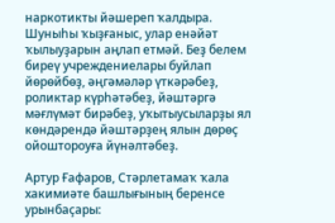наркотикты йәшереп ҡалдыра. Шуныһы ҡыҙғаныс, улар енәйәт ҡылыуҙарын аңлап етмәй. Беҙ белем биреү учреждениелары буйлап йөрөйбөҙ, әңгәмәләр үткәрәбеҙ, роликтар күрһәтәбеҙ, йәштәргә мәғлүмәт бирәбеҙ, уҡытыусыларҙы ял көндәрендә йәштәрҙең ялын дөрөҫ ойоштороуға йүнәлтәбеҙ.

Артур Ғафаров, Стәрлетамаҡ ҡала хакимиәте башлығының беренсе урынбаҫары: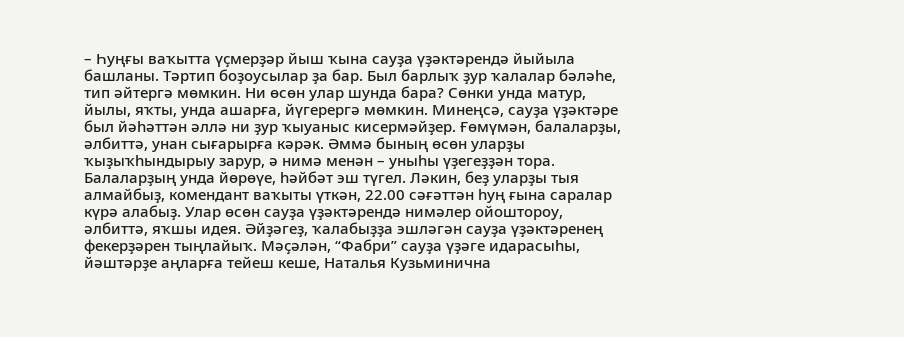– Һуңғы ваҡытта үҫмерҙәр йыш ҡына сауҙа үҙәктәрендә йыйыла башланы. Тәртип боҙоусылар ҙа бар. Был барлыҡ ҙур ҡалалар бәләһе, тип әйтергә мөмкин. Ни өсөн улар шунда бара? Сөнки унда матур, йылы, яҡты, унда ашарға, йүгерергә мөмкин. Минеңсә, сауҙа үҙәктәре был йәһәттән әллә ни ҙур ҡыуаныс кисермәйҙер. Ғөмүмән, балаларҙы, әлбиттә, унан сығарырға кәрәк. Әммә бының өсөн уларҙы ҡыҙыҡһындырыу зарур, ә нимә менән – уныһы үҙегеҙҙән тора. Балаларҙың унда йөрөүе, һәйбәт эш түгел. Ләкин, беҙ уларҙы тыя алмайбыҙ, комендант ваҡыты үткән, 22.00 сәғәттән һуң ғына саралар күрә алабыҙ. Улар өсөн сауҙа үҙәктәрендә нимәлер ойоштороу, әлбиттә, яҡшы идея. Әйҙәгеҙ, ҡалабыҙҙа эшләгән сауҙа үҙәктәренең фекерҙәрен тыңлайыҡ. Мәҫәлән, “Фабри” сауҙа үҙәге идарасыһы, йәштәрҙе аңларға тейеш кеше, Наталья Кузьминична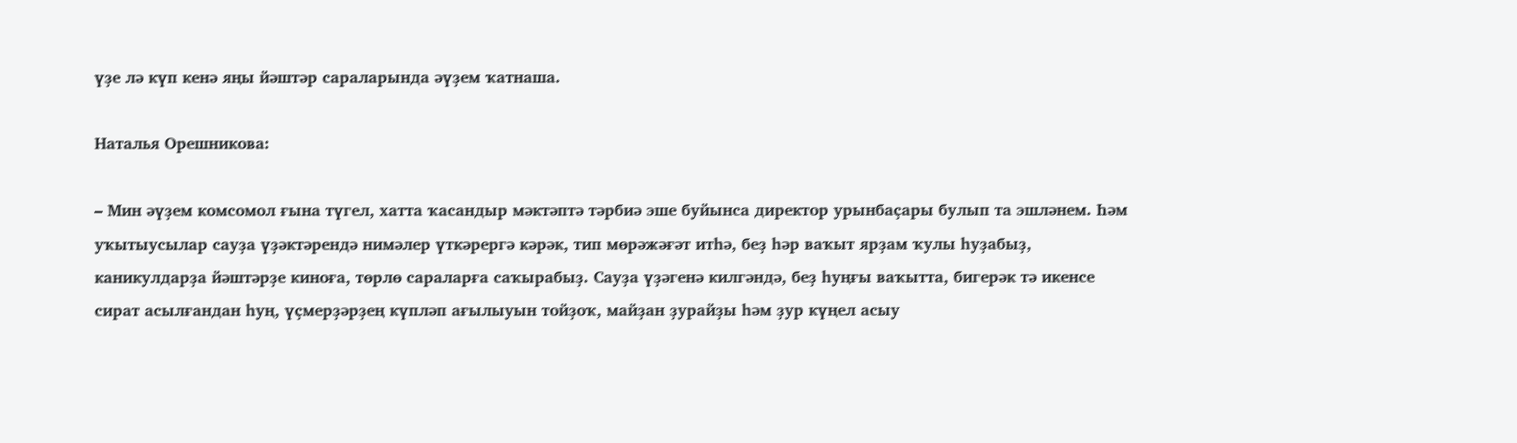үҙе лә күп кенә яңы йәштәр сараларында әүҙем ҡатнаша.

Наталья Орешникова:

– Мин әүҙем комсомол ғына түгел, хатта ҡасандыр мәктәптә тәрбиә эше буйынса директор урынбаҫары булып та эшләнем. Һәм уҡытыусылар сауҙа үҙәктәрендә нимәлер үткәрергә кәрәк, тип мөрәжәғәт итһә, беҙ һәр ваҡыт ярҙам ҡулы һуҙабыҙ, каникулдарҙа йәштәрҙе киноға, төрлө сараларға саҡырабыҙ. Сауҙа үҙәгенә килгәндә, беҙ һуңғы ваҡытта, бигерәк тә икенсе сират асылғандан һуң, үҫмерҙәрҙең күпләп ағылыуын тойҙоҡ, майҙан ҙурайҙы һәм ҙур күңел асыу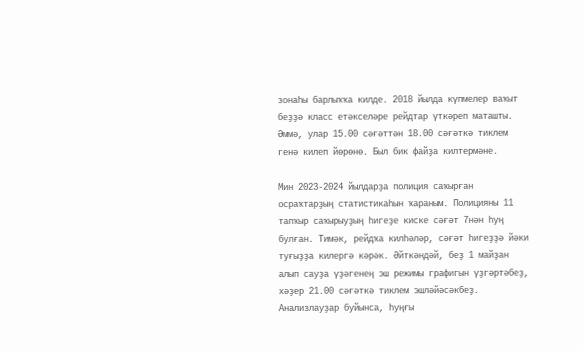зонаһы барлыҡҡа килде. 2018 йылда күпмелер ваҡыт беҙҙә класс етәкселәре рейдтар үткәреп маташты. Әммә, улар 15.00 сәғәттән 18.00 сәғәткә тиклем генә килеп йөрөнө. Был бик файҙа килтермәне.

Мин 2023-2024 йылдарҙа полиция саҡырған осраҡтарҙың статистикаһын ҡараным. Полицияны 11 тапҡыр саҡырыуҙың һигеҙе киске сәғәт 7нән һуң булған. Тимәк, рейдҡа килһәләр, сәғәт һигеҙҙә йәки туғыҙҙа килергә кәрәк. Әйткәндәй, беҙ 1 майҙан алып сауҙа үҙәгенең эш режимы графигын үҙгәртәбеҙ, хәҙер 21.00 сәғәткә тиклем эшләйәсәкбеҙ. Анализлауҙар буйынса, һуңғы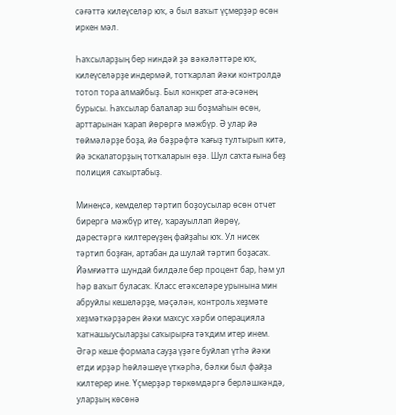сәғәттә килеүселәр юҡ, ә был ваҡыт үҫмерҙәр өсөн иркен мәл.

Һаҡсыларҙың бер ниндәй ҙә вәкәләттәре юҡ, килеүселәрҙе индермәй, тотҡарлап йәки контролдә тотоп тора алмайбыҙ. Был конкрет ата-әсәнең бурысы. Һаҡсылар балалар эш боҙмаһын өсөн, арттарынан ҡарап йөрөргә мәжбүр. Ә улар йә төймәләрҙе боҙа, йә бәҙрәфтә ҡағыҙ тултырып китә, йә эскалаторҙың тотҡаларын өҙә. Шул саҡта ғына беҙ полиция саҡыртабыҙ.

Минеңсә, кемделер тәртип боҙоусылар өсөн отчет бирергә мәжбүр итеү, ҡарауыллап йөрөү, дәрестәргә килтереүҙең файҙаһы юҡ. Ул нисек тәртип боҙған, артабан да шулай тәртип боҙасаҡ. Йәмғиәттә шундай билдәле бер процент бар, һәм ул һәр ваҡыт буласаҡ. Класс етәкселәре урынына мин абруйлы кешеләрҙе, мәҫәлән, контроль хеҙмәте хеҙмәткәрҙәрен йәки махсус хәрби операцияла ҡатнашыусыларҙы саҡырырға тәҡдим итер инем. Әгәр кеше формала сауҙа үҙәге буйлап үтһә йәки етди ирҙәр һөйләшеүе үткәрһә, бәлки был файҙа килтерер ине. Үҫмерҙәр төркөмдәргә берләшкәндә, уларҙың көсөнә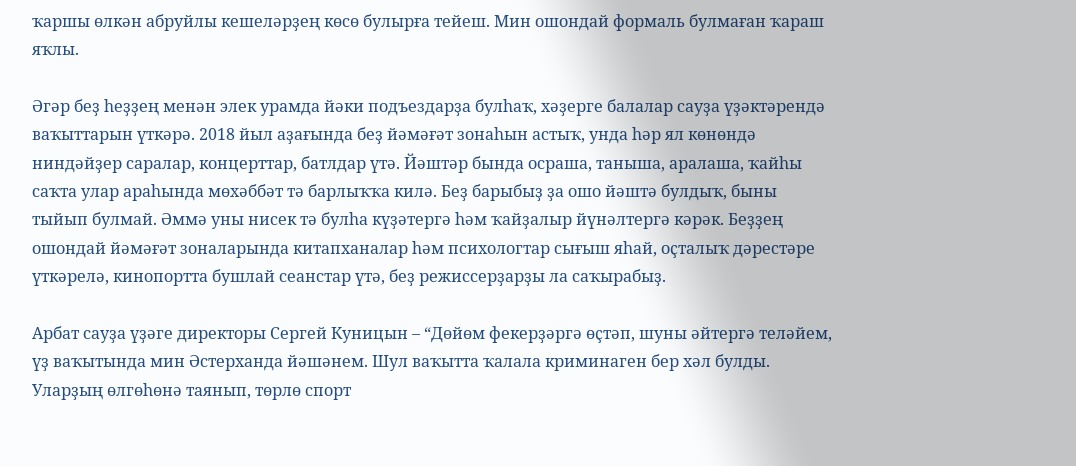ҡаршы өлкән абруйлы кешеләрҙең көсө булырға тейеш. Мин ошондай формаль булмаған ҡараш яҡлы.

Әгәр беҙ һеҙҙең менән элек урамда йәки подъездарҙа булһаҡ, хәҙерге балалар сауҙа үҙәктәрендә ваҡыттарын үткәрә. 2018 йыл аҙағында беҙ йәмәғәт зонаһын астыҡ, унда һәр ял көнөндә ниндәйҙер саралар, концерттар, батлдар үтә. Йәштәр бында осраша, таныша, аралаша, ҡайһы саҡта улар араһында мөхәббәт тә барлыҡҡа килә. Беҙ барыбыҙ ҙа ошо йәштә булдыҡ, быны тыйып булмай. Әммә уны нисек тә булһа күҙәтергә һәм ҡайҙалыр йүнәлтергә кәрәк. Беҙҙең ошондай йәмәғәт зоналарында китапханалар һәм психологтар сығыш яһай, оҫталыҡ дәрестәре үткәрелә, кинопортта бушлай сеанстар үтә, беҙ режиссерҙарҙы ла саҡырабыҙ.

Арбат сауҙа үҙәге директоры Сергей Куницын – “Дөйөм фекерҙәргә өҫтәп, шуны әйтергә теләйем, үҙ ваҡытында мин Әстерханда йәшәнем. Шул ваҡытта ҡалала криминаген бер хәл булды. Уларҙың өлгөһөнә таянып, төрлө спорт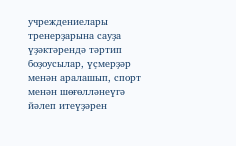учреждениелары тренерҙарына сауҙа үҙәктәрендә тәртип боҙоусылар, үҫмерҙәр менән аралашып, спорт менән шөғөлләнеүгә йәлеп итеүҙәрен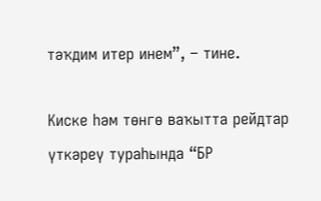тәҡдим итер инем”, – тине.

Киске һәм төнгө ваҡытта рейдтар үткәреү тураһында “БР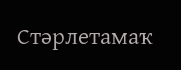Стәрлетамаҡ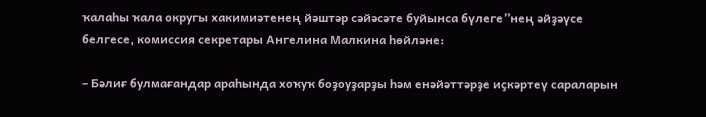ҡалаһы ҡала округы хакимиәтенең йәштәр сәйәсәте буйынса бүлеге”нең әйҙәүсе белгесе, комиссия секретары Ангелина Малкина һөйләне:

– Бәлиғ булмағандар араһында хоҡуҡ боҙоуҙарҙы һәм енәйәттәрҙе иҫкәртеү сараларын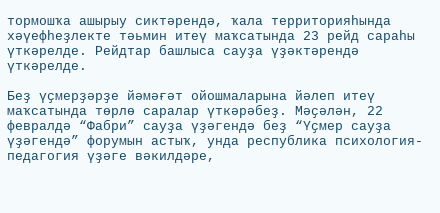тормошҡа ашырыу сиктәрендә, ҡала территорияһында хәүефһеҙлекте тәьмин итеү маҡсатында 23 рейд сараһы үткәрелде. Рейдтар башлыса сауҙа үҙәктәрендә үткәрелде.

Беҙ үҫмерҙәрҙе йәмәғәт ойошмаларына йәлеп итеү маҡсатында төрлө саралар үткәрәбеҙ. Мәҫәлән, 22 февралдә “Фабри” сауҙа үҙәгендә беҙ “Үҫмер сауҙа үҙәгендә” форумын астыҡ, унда республика психология-педагогия үҙәге вәкилдәре,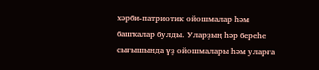хәрби-патриотик ойошмалар һәм башҡалар булды. Уларҙың һәр береһе сығышында үҙ ойошмалары һәм уларға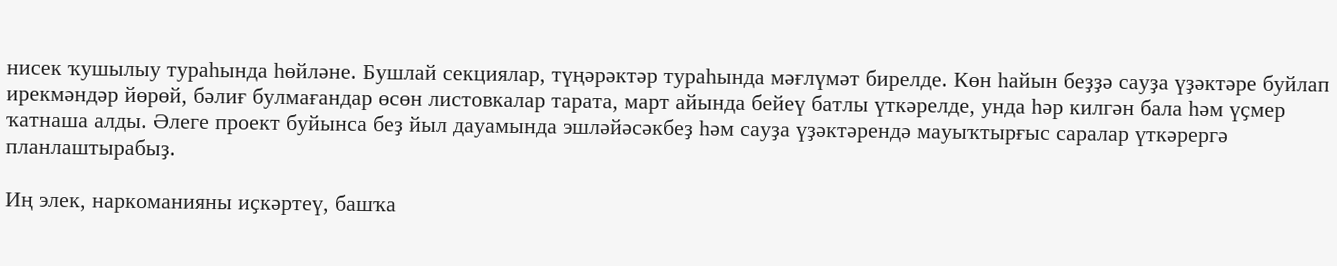нисек ҡушылыу тураһында һөйләне. Бушлай секциялар, түңәрәктәр тураһында мәғлүмәт бирелде. Көн һайын беҙҙә сауҙа үҙәктәре буйлап ирекмәндәр йөрөй, бәлиғ булмағандар өсөн листовкалар тарата, март айында бейеү батлы үткәрелде, унда һәр килгән бала һәм үҫмер ҡатнаша алды. Әлеге проект буйынса беҙ йыл дауамында эшләйәсәкбеҙ һәм сауҙа үҙәктәрендә мауыҡтырғыс саралар үткәрергә планлаштырабыҙ.

Иң элек, наркоманияны иҫкәртеү, башҡа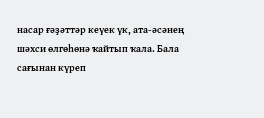насар ғәҙәттәр кеүек үк, ата-әсәнең шәхси өлгөһөнә ҡайтып ҡала. Бала сағынан күреп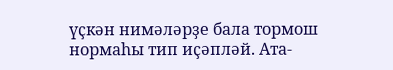үҫкән нимәләрҙе бала тормош нормаһы тип иҫәпләй. Ата-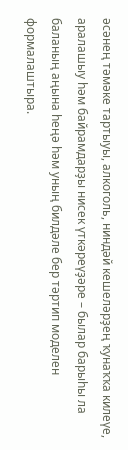әсәнең тәмәке тартыуы, алкоголь, ниндәй кешеләрҙең ҡунаҡҡа килеүе, аралашыу һәм байрамдарҙы нисек үткәреүҙәре – былар барыһы ла баланың аңына һеңә һәм уның билдәле бер тәртип моделен формалаштыра.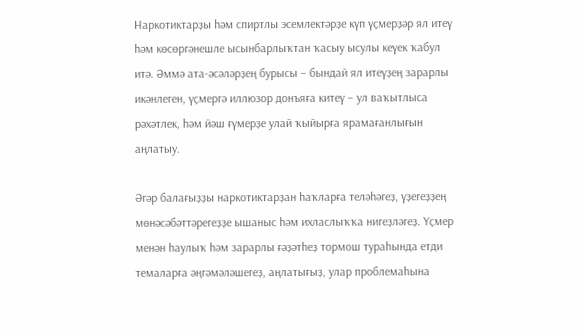Наркотиктарҙы һәм спиртлы эсемлектәрҙе күп үҫмерҙәр ял итеү һәм көсөргәнешле ысынбарлыҡтан ҡасыу ысулы кеүек ҡабул итә. Әммә ата-әсәләрҙең бурысы – бындай ял итеүҙең зарарлы икәнлеген, үҫмергә иллюзор донъяға китеү – ул ваҡытлыса рәхәтлек, һәм йәш ғүмерҙе улай ҡыйырға ярамағанлығын аңлатыу.

Әгәр балағыҙҙы наркотиктарҙан һаҡларға теләһәгеҙ, үҙегеҙҙең мөнәсәбәттәрегеҙҙе ышаныс һәм ихласлыҡҡа нигеҙләгеҙ. Үҫмер менән һаулыҡ һәм зарарлы ғәҙәтһеҙ тормош тураһында етди темаларға әңгәмәләшегеҙ, аңлатығыҙ, улар проблемаһына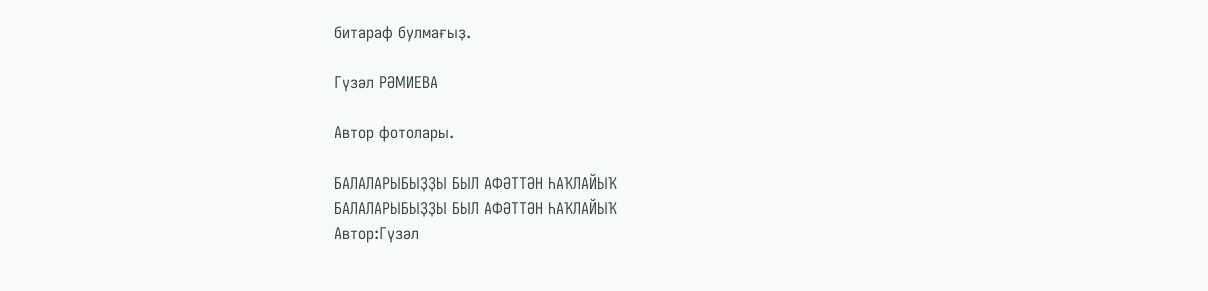битараф булмағыҙ.

Гүзәл РӘМИЕВА

Автор фотолары.

БАЛАЛАРЫБЫҘҘЫ БЫЛ АФӘТТӘН ҺАҠЛАЙЫҠ
БАЛАЛАРЫБЫҘҘЫ БЫЛ АФӘТТӘН ҺАҠЛАЙЫҠ
Автор:Гүзәл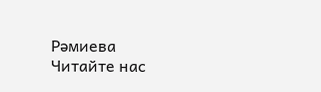Рәмиева
Читайте нас